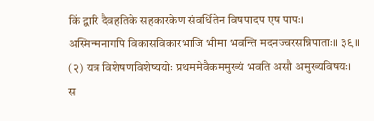किं द्वारि दैवहतिके सहकारकेण संवर्धितेन विषपादप एष पापः।
अस्मिन्मनागपि विकासविकारभाजि भीमा भवन्ति मदनज्वरसन्निपाताः॥ ३९॥
(२) यत्र विशेषणविशेष्ययोः प्रथममेवैकममुख्यं भवति असौ अमुख्यविषयः।
स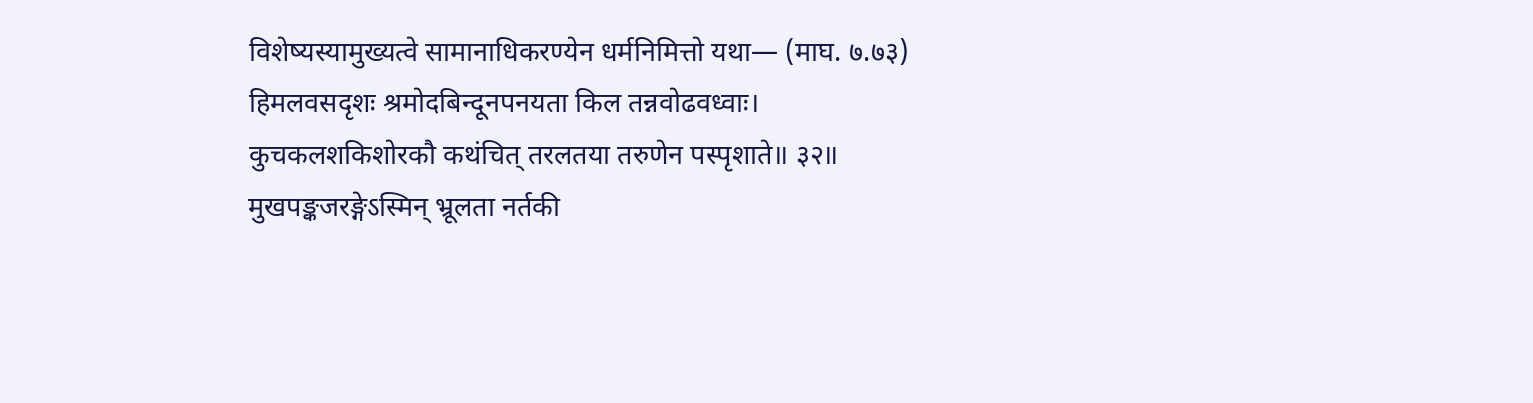विशेष्यस्यामुख्यत्वे सामानाधिकरण्येन धर्मनिमित्तो यथा— (माघ. ७.७३)
हिमलवसदृशः श्रमोदबिन्दूनपनयता किल तन्नवोढवध्वाः।
कुचकलशकिशोरकौ कथंचित् तरलतया तरुणेन पस्पृशाते॥ ३२॥
मुखपङ्कजरङ्गेऽस्मिन् भ्रूलता नर्तकी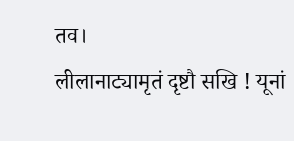तव।
लीलानाट्यामृतं दृष्टौ सखि ! यूनां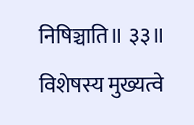निषिञ्चाति॥ ३३॥
विशेषस्य मुख्यत्वे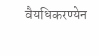वैयधिकरण्येन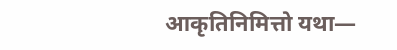आकृतिनिमित्तो यथा—